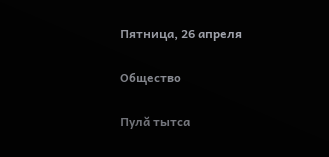Пятница, 26 апреля

Общество

Пулă тытса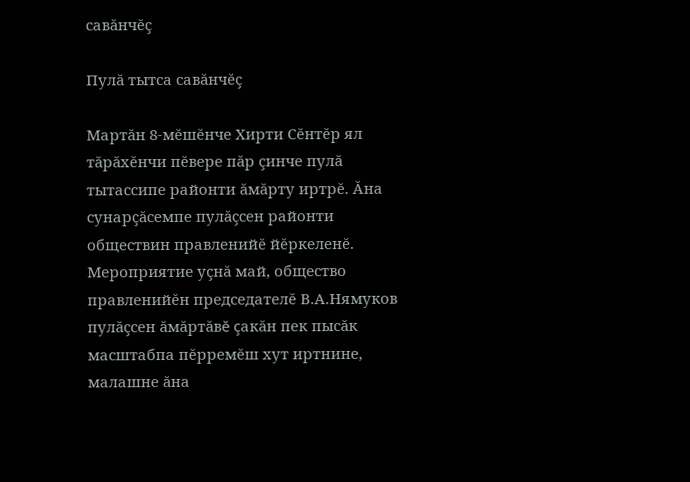савăнчĕç

Пулă тытса савăнчĕç

Мартăн 8-мĕшĕнче Хирти Сĕнтĕр ял тăрăхĕнчи пĕвере пăр çинче пулă тытассипе районти ăмăрту иртрĕ. Ăна сунарçăсемпе пулăçсен районти обществин правленийĕ йĕркеленĕ. Мероприятие уçнă май, общество правленийĕн председателĕ В.А.Нямуков пулăçсен ăмăртăвĕ çакăн пек пысăк масштабпа пĕрремĕш хут иртнине, малашне ăна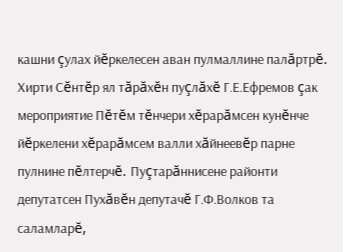кашни çулах йĕркелесен аван пулмаллине палăртрĕ. Хирти Сĕнтĕр ял тăрăхĕн пуçлăхĕ Г.Е.Ефремов çак мероприятие Пĕтĕм тĕнчери хĕрарăмсен кунĕнче йĕркелени хĕрарăмсем валли хăйнеевĕр парне пулнине пĕлтерчĕ. Пуçтарăннисене районти депутатсен Пухăвĕн депутачĕ Г.Ф.Волков та саламларĕ,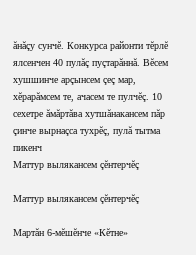ăнăçу сунчĕ. Конкурса районти тĕрлĕ ялсенчен 40 пулăç пуçтарăннă. Вĕсем хушшинче арçынсем çеç мар, хĕрарăмсем те, ачасем те пулчĕç. 10 сехетре ăмăртăва хутшăнакансем пăр çинче вырнаçса тухрĕç, пулă тытма пикенч
Маттур вылякансем çĕнтерчĕç

Маттур вылякансем çĕнтерчĕç

Мартăн 6-мĕшĕнче «Кĕтне»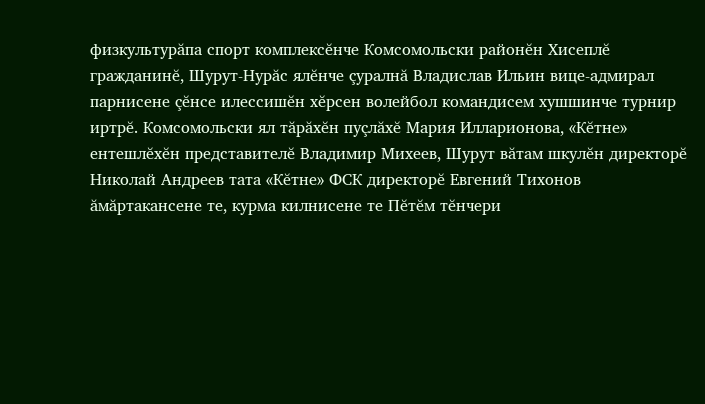физкультурăпа спорт комплексĕнче Комсомольски районĕн Хисеплĕ гражданинĕ, Шурут-Нурăс ялĕнче çуралнă Владислав Ильин вице-адмирал парнисене çĕнсе илессишĕн хĕрсен волейбол командисем хушшинче турнир иртрĕ. Комсомольски ял тăрăхĕн пуçлăхĕ Мария Илларионова, «Кĕтне» ентешлĕхĕн представителĕ Владимир Михеев, Шурут вăтам шкулĕн директорĕ Николай Андреев тата «Кĕтне» ФСК директорĕ Евгений Тихонов ăмăртакансене те, курма килнисене те Пĕтĕм тĕнчери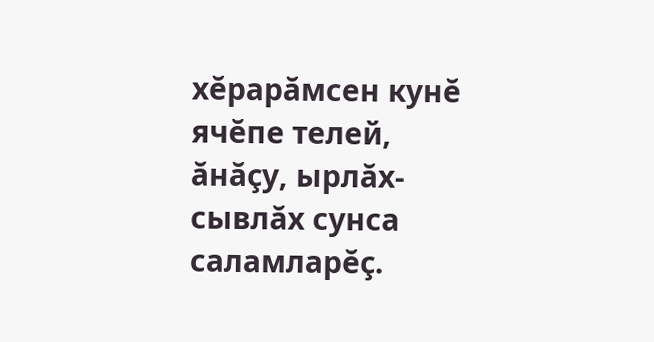хĕрарăмсен кунĕ ячĕпе телей, ăнăçу, ырлăх-сывлăх сунса саламларĕç.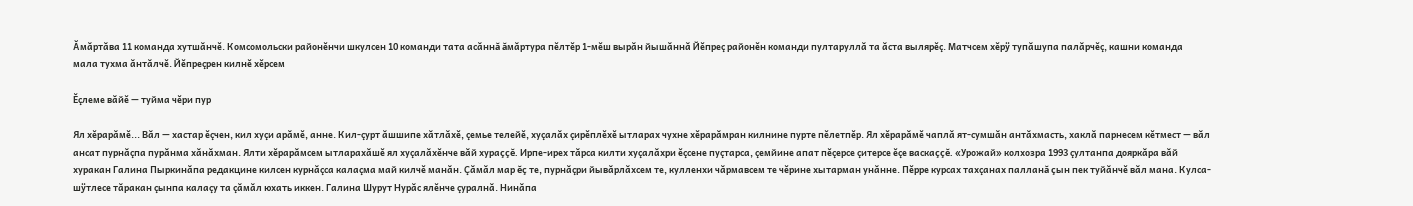Ăмăртăва 11 команда хутшăнчĕ. Комсомольски районĕнчи шкулсен 10 команди тата асăннă ăмăртура пĕлтĕр 1-мĕш вырăн йышăннă Йĕпреç районĕн команди пултаруллă та ăста вылярĕç. Матчсем хĕрÿ тупăшупа палăрчĕç, кашни команда мала тухма ăнтăлчĕ. Йĕпреçрен килнĕ хĕрсем

Ĕçлеме вăйĕ — туйма чĕри пур

Ял хĕрарăмĕ... Вăл — хастар ĕçчен, кил хуçи арăмĕ, анне. Кил-çурт ăшшипе хăтлăхĕ, çемье телейĕ, хуçалăх çирĕплĕхĕ ытларах чухне хĕрарăмран килнине пурте пĕлетпĕр. Ял хĕрарăмĕ чаплă ят-сумшăн антăхмасть, хаклă парнесем кĕтмест — вăл ансат пурнăçпа пурăнма хăнăхман. Ялти хĕрарăмсем ытларахăшĕ ял хуçалăхĕнче вăй хураççĕ. Ирпе-ирех тăрса килти хуçалăхри ĕçсене пуçтарса, çемйине апат пĕçерсе çитерсе ĕçе васкаççĕ. «Урожай» колхозра 1993 çултанпа дояркăра вăй хуракан Галина Пыркинăпа редакцине килсен курнăçса калаçма май килчĕ манăн. Çăмăл мар ĕç те, пурнăçри йывăрлăхсем те, кулленхи чăрмавсем те чĕрине хытарман унăнне. Пĕрре курсах тахçанах палланă çын пек туйăнчĕ вăл мана. Кулса-шÿтлесе тăракан çынпа калаçу та çăмăл юхать иккен. Галина Шурут Нурăс ялĕнче çуралнă. Нинăпа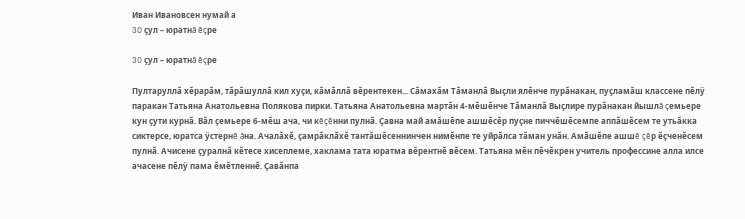Иван Ивановсен нумай а
30 çул – юратнă ĕçре

30 çул – юратнă ĕçре

Пултаруллă хĕрарăм, тăрăшуллă кил хуçи, кăмăллă вĕрентекен... Сăмахăм Тăманлă Выçли ялĕнче пурăнакан, пуçламăш классене пĕлÿ паракан Татьяна Анатольевна Полякова пирки. Татьяна Анатольевна мартăн 4-мĕшĕнче Тăманлă Выçлире пурăнакан йышлă çемьере кун çути курнă. Вăл çемьере 6-мĕш ача, чи кĕçĕнни пулнă. Çавна май амăшĕпе ашшĕсĕр пуçне пиччĕшĕсемпе аппăшĕсем те утьăкка сиктерсе, юратса ÿстернĕ ăна. Ачалăхĕ, çамрăклăхĕ тантăшĕсеннинчен нимĕнпе те уйрăлса тăман унăн. Амăшĕпе ашшĕ çĕр ĕçченĕсем пулнă. Ачисене çуралнă кĕтесе хисеплеме, хаклама тата юратма вĕрентнĕ вĕсем. Татьяна мĕн пĕчĕкрен учитель профессине алла илсе ачасене пĕлÿ пама ĕмĕтленнĕ. Çавăнпа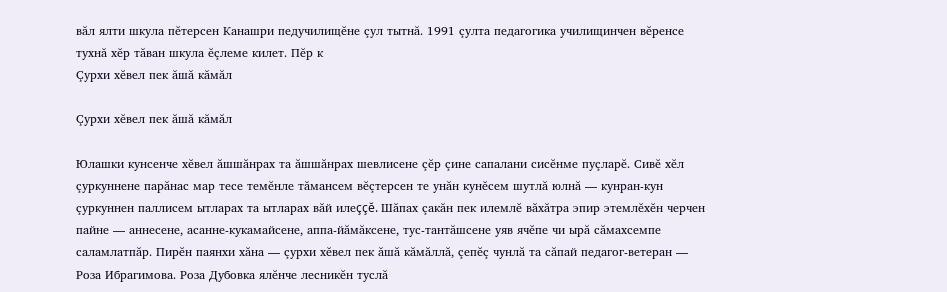вăл ялти шкула пĕтерсен Канашри педучилищĕне çул тытнă. 1991 çулта педагогика училищинчен вĕренсе тухнă хĕр тăван шкула ĕçлеме килет. Пĕр к
Çурхи хĕвел пек ăшă кăмăл

Çурхи хĕвел пек ăшă кăмăл

Юлашки кунсенче хĕвел ăшшăнрах та ăшшăнрах шевлисене çĕр çине сапалани сисĕнме пуçларĕ. Сивĕ хĕл çуркуннене парăнас мар тесе темĕнле тăмансем вĕçтерсен те унăн кунĕсем шутлă юлнă — кунран-кун çуркуннен паллисем ытларах та ытларах вăй илеççĕ. Шăпах çакăн пек илемлĕ вăхăтра эпир этемлĕхĕн черчен пайне — аннесене, асанне-кукамайсене, аппа-йăмăксене, тус-тантăшсене уяв ячĕпе чи ырă сăмахсемпе саламлатпăр. Пирĕн паянхи хăна — çурхи хĕвел пек ăшă кăмăллă, çепĕç чунлă та сăпай педагог-ветеран — Роза Ибрагимова. Роза Дубовка ялĕнче лесникĕн туслă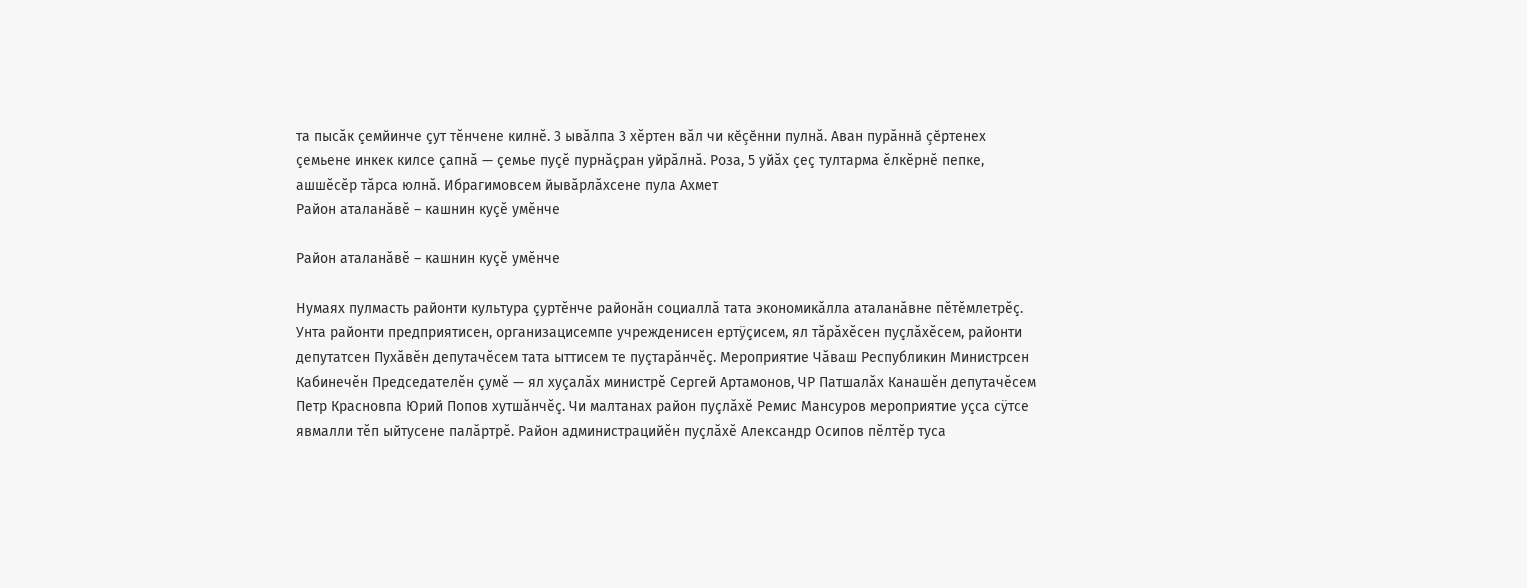та пысăк çемйинче çут тĕнчене килнĕ. 3 ывăлпа 3 хĕртен вăл чи кĕçĕнни пулнă. Аван пурăннă çĕртенех çемьене инкек килсе çапнă — çемье пуçĕ пурнăçран уйрăлнă. Роза, 5 уйăх çеç тултарма ĕлкĕрнĕ пепке, ашшĕсĕр тăрса юлнă. Ибрагимовсем йывăрлăхсене пула Ахмет
Район аталанăвĕ – кашнин куçĕ умĕнче

Район аталанăвĕ – кашнин куçĕ умĕнче

Нумаях пулмасть районти культура çуртĕнче районăн социаллă тата экономикăлла аталанăвне пĕтĕмлетрĕç. Унта районти предприятисен, организацисемпе учрежденисен ертÿçисем, ял тăрăхĕсен пуçлăхĕсем, районти депутатсен Пухăвĕн депутачĕсем тата ыттисем те пуçтарăнчĕç. Мероприятие Чăваш Республикин Министрсен Кабинечĕн Председателĕн çумĕ — ял хуçалăх министрĕ Сергей Артамонов, ЧР Патшалăх Канашĕн депутачĕсем Петр Красновпа Юрий Попов хутшăнчĕç. Чи малтанах район пуçлăхĕ Ремис Мансуров мероприятие уçса сÿтсе явмалли тĕп ыйтусене палăртрĕ. Район администрацийĕн пуçлăхĕ Александр Осипов пĕлтĕр туса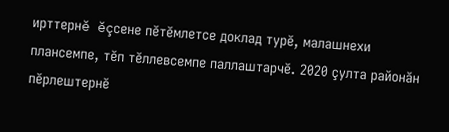ирттернĕ ĕçсене пĕтĕмлетсе доклад турĕ, малашнехи плансемпе, тĕп тĕллевсемпе паллаштарчĕ. 2020 çулта районăн пĕрлештернĕ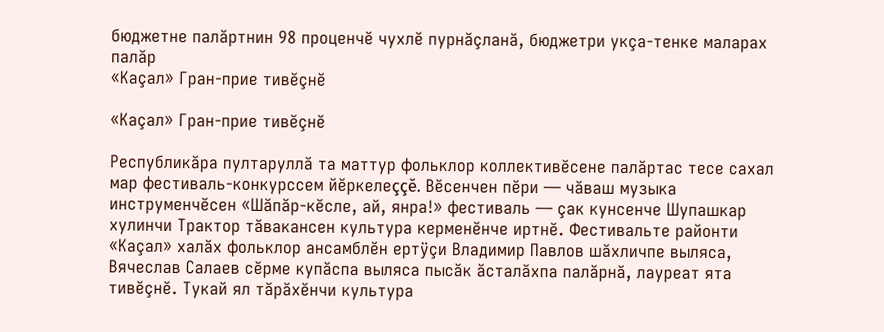бюджетне палăртнин 98 проценчĕ чухлĕ пурнăçланă, бюджетри укçа-тенке маларах палăр
«Каçал» Гран-прие тивĕçнĕ

«Каçал» Гран-прие тивĕçнĕ

Республикăра пултаруллă та маттур фольклор коллективĕсене палăртас тесе сахал мар фестиваль-конкурссем йĕркелеççĕ. Вĕсенчен пĕри — чăваш музыка инструменчĕсен «Шăпăр-кĕсле, ай, янра!» фестиваль — çак кунсенче Шупашкар хулинчи Трактор тăвакансен культура керменĕнче иртнĕ. Фестивальте районти «Каçал» халăх фольклор ансамблĕн ертÿçи Владимир Павлов шăхличпе выляса, Вячеслав Салаев сĕрме купăспа выляса пысăк ăсталăхпа палăрнă, лауреат ята тивĕçнĕ. Тукай ял тăрăхĕнчи культура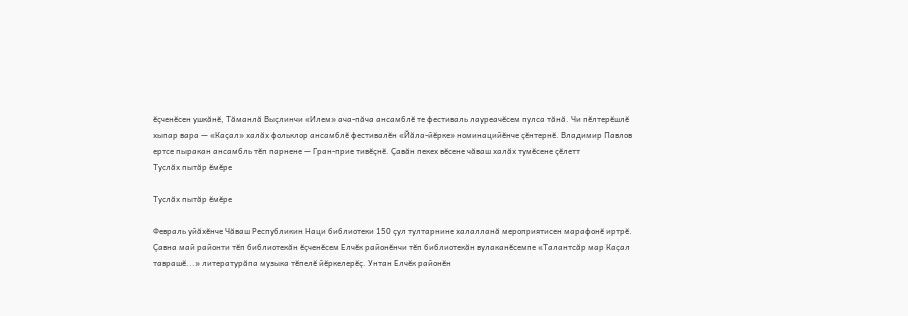ĕçченĕсен ушкăнĕ, Тăманлă Выçлинчи «Илем» ача-пăча ансамблĕ те фестиваль лауреачĕсем пулса тăнă. Чи пĕлтерĕшлĕ хыпар вара — «Каçал» халăх фольклор ансамблĕ фестивалĕн «Йăла-йĕрке» номинацийĕнче çĕнтернĕ. Владимир Павлов ертсе пыракан ансамбль тĕп парнене — Гран-прие тивĕçнĕ. Çавăн пекех вĕсене чăваш халăх тумĕсене çĕлетт
Туслăх пытăр ĕмĕре

Туслăх пытăр ĕмĕре

Февраль уйăхĕнче Чăваш Республикин Наци библиотеки 150 çул тултарнине халалланă мероприятисен марафонĕ иртрĕ. Çавна май районти тĕп библиотекăн ĕçченĕсем Елчĕк районĕнчи тĕп библиотекăн вулаканĕсемпе «Талантсăр мар Каçал таврашĕ...» литературăпа музыка тĕпелĕ йĕркелерĕç. Унтан Елчĕк районĕн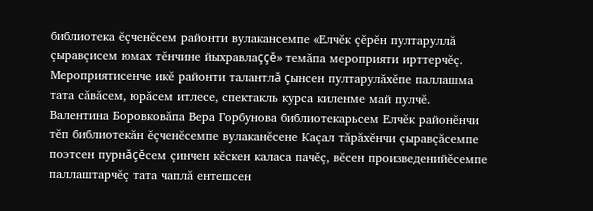библиотека ĕçченĕсем районти вулакансемпе «Елчĕк çĕрĕн пултаруллă çыравçисем юмах тĕнчине йыхравлаççĕ» темăпа мероприяти ирттерчĕç. Мероприятисенче икĕ районти талантлă çынсен пултарулăхĕпе паллашма тата сăвăсем, юрăсем итлесе, спектакль курса киленме май пулчĕ. Валентина Боровковăпа Вера Горбунова библиотекарьсем Елчĕк районĕнчи тĕп библиотекăн ĕçченĕсемпе вулаканĕсене Каçал тăрăхĕнчи çыравçăсемпе поэтсен пурнăçĕсем çинчен кĕскен каласа пачĕç, вĕсен произведенийĕсемпе паллаштарчĕç тата чаплă ентешсен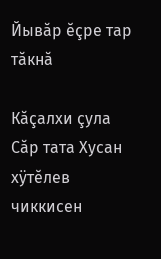Йывăр ĕçре тар тăкнă

Кăçалхи çула Сăр тата Хусан хÿтĕлев чиккисен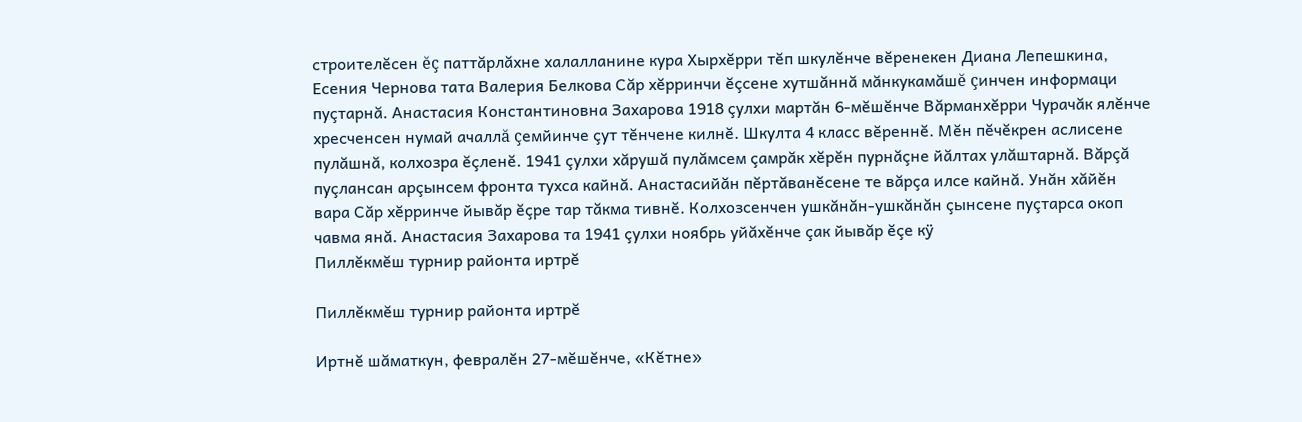строителĕсен ĕç паттăрлăхне халалланине кура Хырхĕрри тĕп шкулĕнче вĕренекен Диана Лепешкина, Есения Чернова тата Валерия Белкова Сăр хĕрринчи ĕçсене хутшăннă мăнкукамăшĕ çинчен информаци пуçтарнă. Анастасия Константиновна Захарова 1918 çулхи мартăн 6-мĕшĕнче Вăрманхĕрри Чурачăк ялĕнче хресченсен нумай ачаллă çемйинче çут тĕнчене килнĕ. Шкулта 4 класс вĕреннĕ. Мĕн пĕчĕкрен аслисене пулăшнă, колхозра ĕçленĕ. 1941 çулхи хăрушă пулăмсем çамрăк хĕрĕн пурнăçне йăлтах улăштарнă. Вăрçă пуçлансан арçынсем фронта тухса кайнă. Анастасийăн пĕртăванĕсене те вăрçа илсе кайнă. Унăн хăйĕн вара Сăр хĕрринче йывăр ĕçре тар тăкма тивнĕ. Колхозсенчен ушкăнăн-ушкăнăн çынсене пуçтарса окоп чавма янă. Анастасия Захарова та 1941 çулхи ноябрь уйăхĕнче çак йывăр ĕçе кÿ
Пиллĕкмĕш турнир районта иртрĕ

Пиллĕкмĕш турнир районта иртрĕ

Иртнĕ шăматкун, февралĕн 27-мĕшĕнче, «Кĕтне»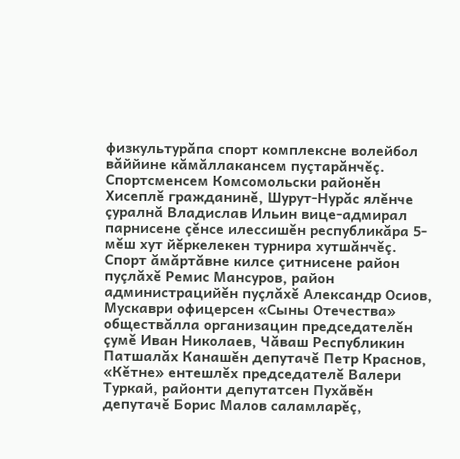физкультурăпа спорт комплексне волейбол вăййине кăмăллакансем пуçтарăнчĕç. Спортсменсем Комсомольски районĕн Хисеплĕ гражданинĕ, Шурут-Нурăс ялĕнче çуралнă Владислав Ильин вице-адмирал парнисене çĕнсе илессишĕн республикăра 5-мĕш хут йĕркелекен турнира хутшăнчĕç. Спорт ăмăртăвне килсе çитнисене район пуçлăхĕ Ремис Мансуров, район администрацийĕн пуçлăхĕ Александр Осиов, Мускаври офицерсен «Сыны Отечества» обществăлла организацин председателĕн çумĕ Иван Николаев, Чăваш Республикин Патшалăх Канашĕн депутачĕ Петр Краснов, «Кĕтне» ентешлĕх председателĕ Валери Туркай, районти депутатсен Пухăвĕн депутачĕ Борис Малов саламларĕç,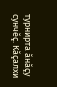турнирта ăнăçу сунчĕç. Кăçалхи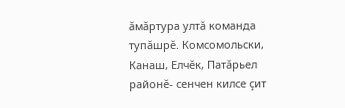ăмăртура ултă команда тупăшрĕ. Комсомольски, Канаш, Елчĕк, Патăрьел районĕ- сенчен килсе çит